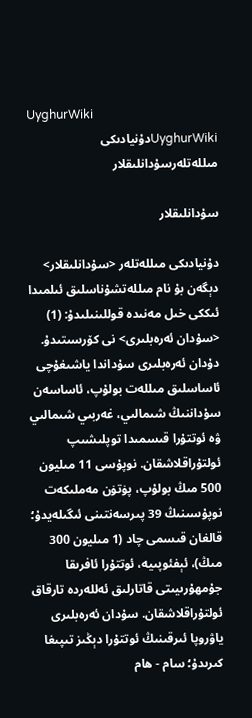UyghurWiki
UyghurWikiدۇنيادىكى مىللەتلەرسۇدانلىقلار

سۇدانلىقلار

دۇنيادىكى مىللەتلەر <سۇدانلىقلار> دېگەن بۇ نام مىللەتشۇناسلىق ئىلمىدا ئىككى خىل مەنىدە قوللىنىلىدۇ: (1) <سۇدان ئەرەبلىرى> نى كۆرسىتىدۇ. دۇدان ئەرەبلىرى سۇداندا ياشىغۇچى ئاساسلىق مىللەت بولۇپ، ئاساسەن سۇداننىڭ شىمالىي، غەربىي شىمالىي ۋە ئوتتۇرا قىسمىدا توپلىشىپ ئولتۇراقلاشقان. نوپۇسى 11 مىليون 500 مىڭ بولۇپ، پۈتۈن مەملىكەت نوپۇسىنىڭ 39 پىرسەنتىنى ئىگىلەيدۇ؛ قالغان قىسمى چاد (1 مىليون 300 مىڭ)، ئېفئوپىيە، ئوتتۇرا ئافرىقا جۇمھۇرىيىتى قاتارلىق ئەللەردە تارقاق ئولتۇراقلاشقان. سۇدان ئەرەبلىرى ياۋروپا ئىرقىنىڭ ئوتتۇرا دېڭىز تىپىغا كىرىدۇ؛ سام - ھام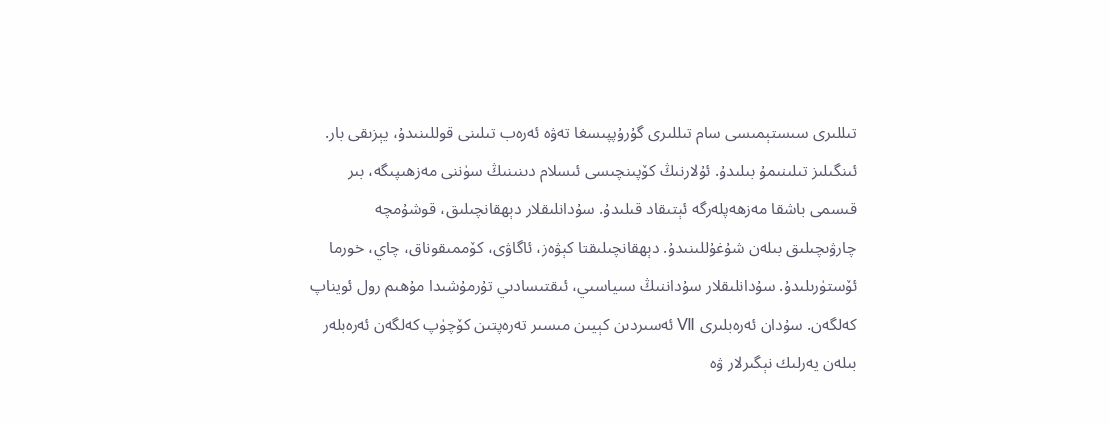تىللىرى سىستېمىسى سام تىللىرى گۇرۇپپىسغا تەۋە ئەرەب تىلىنى قوللىنىدۇ، يېزىقى بار. ئىنگىلىز تىلىنىمۇ بىلىدۇ. ئۇلارنىڭ كۆپىنچىسى ئىسلام دىنىنىڭ سۈننى مەزھىپىگە، بىر قىسمى باشقا مەزھەپلەرگە ئېتىقاد قىلىدۇ. سۇدانلىقلار دېھقانچىلىق، قوشۇمچە چارۋىچىلىق بىلەن شۇغۇللىنىدۇ. دېھقانچىلىقتا كېۋەز، ئاگاۋى، كۆممىقوناق، چاي، خورما ئۆستۈرىلىدۇ. سۇدانلىقلار سۇداننىڭ سىياسىي، ئىقتىسادىي تۇرمۇشىدا مۇھىم رول ئويناپ كەلگەن. سۇدان ئەرەبلىرى Ⅶ ئەسىردىن كېيىن مىسىر تەرەپتىن كۆچۈپ كەلگەن ئەرەبلەر بىلەن يەرلىك نېگىرلار ۋە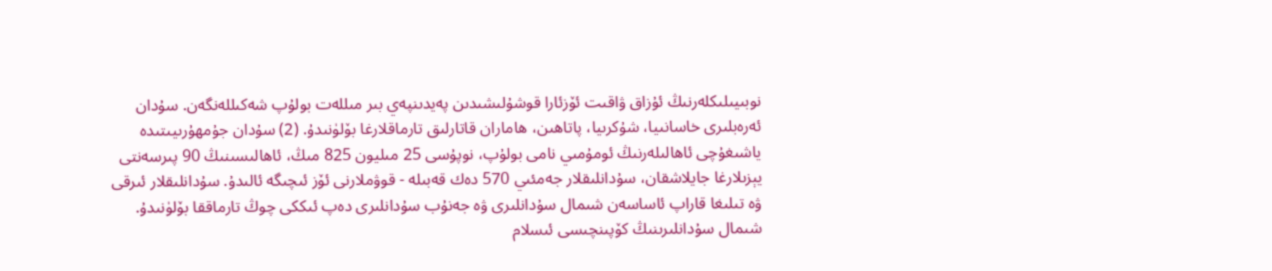نوبىيىلىكلەرنىڭ ئۇزاق ۋاقىت ئۆزئارا قوشۇلىشىدىن پەيدىنپەي بىر مىللەت بولۇپ شەكىللەنگەن. سۇدان ئەرەبلىرى خاسانىيا، شۇكرىيا، پاتاھىن، ھاماران قاتارلىق تارماقلارغا بۆلۈنىدۇ. (2) سۇدان جۇمھۇرىيىتىدە ياشىغۇچى ئاھالىلەرنىڭ ئومۇمىي نامى بولۇپ، نوپۇسى 25 مىليون 825 مىڭ، ئاھالىسىنىڭ 90 پىرسەنتى يېزىلارغا جايلاشقان، سۇدانلىقلار جەمئىي 570 دەك قەبىلە - قوۋملارنى ئۆز ئىچىگە ئالىدۇ. سۇدانلىقلار ئىرقى ۋە تىلىغا قاراپ ئاساسەن شىمال سۇدانلىرى ۋە جەنۇب سۇدانلىرى دەپ ئىككى چوڭ تارماققا بۆلۈنىدۇ. شىمال سۇدانلىرىنىڭ كۆپىنچىسى ئىسلام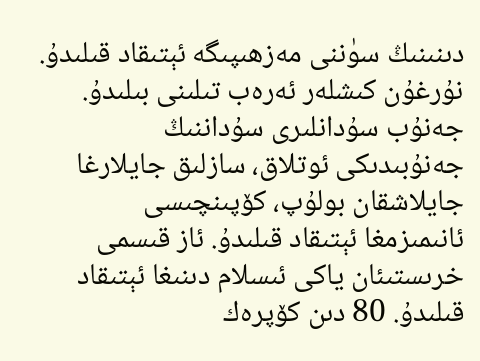دىنىنىڭ سۈننى مەزھىپىگە ئېتىقاد قىلىدۇ. نۇرغۇن كىشلەر ئەرەب تىلىنى بىلىدۇ. جەنۇب سۇدانلىرى سۇداننىڭ جەنۇبىدىكى ئوتلاق، سازلىق جايلارغا جايلاشقان بولۇپ، كۆپىنچىسى ئانىمىزمغا ئېتىقاد قىلىدۇ. ئاز قىسمى خرىستىئان ياكى ئىسلام دىنىغا ئېتىقاد قىلىدۇ. 80 دىن كۆپرەك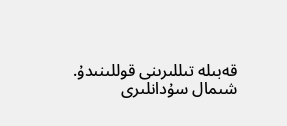قەبىلە تىللىرىنى قوللىنىدۇ. شىمال سۇدانلىرى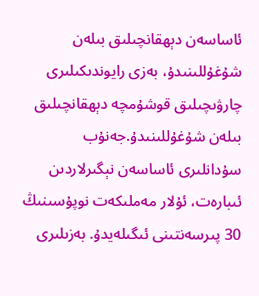ئاساسەن دېھقانچىلىق بىلەن شۇغۇللىنىدۇ، بەزى رايوندىكىلىرى چارۋىچىلىق قوشۇمچە دېھقانچىلىق بىلەن شۇغۇللىنىدۇ.جەنۇب سۇدانلىرى ئاساسەن نېگىرلاردىن ئىبارەت، ئۇلار مەملىكەت نوپۇسىنىڭ 30 پىرسەنتىنى ئىگىلەيدۇ. بەزىلىرى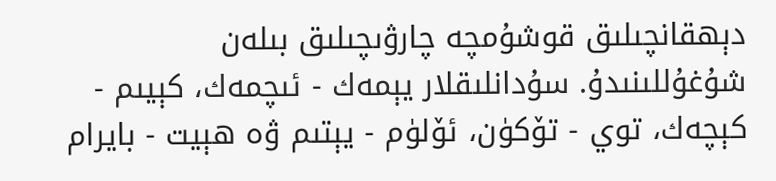دېھقانچىلىق قوشۇمچە چارۋىچىلىق بىلەن شۇغۇللىنىدۇ. سۇدانلىقلار يېمەك - ئىچمەك، كېيىم - كېچەك، توي - تۆكۈن، ئۆلۈم - يېتىم ۋە ھېيت - بايرام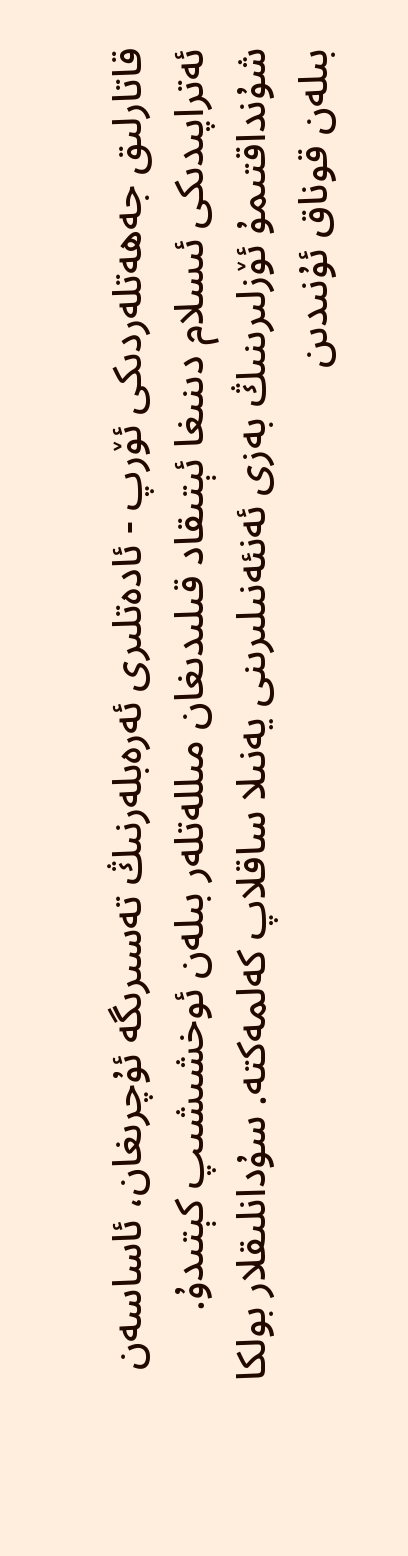قاتارلىق جەھەتلەردىكى ئۆرپ - ئادەتلىرى ئەرەبلەرنىڭ تەسىرىگە ئۇچرىغان، ئاساسەن ئەتراپىدىكى ئىسلام دىنىغا ئېتىقاد قىلىدىغان مىللەتلەر بىلەن ئوخشىشىپ كېتىدۇ. شۇنداقتىمۇ ئۆزلىرىنىڭ بەزى ئەنئەنىلىرىنى يەنىلا ساقلاپ كەلمەكتە. سۇدانلىقلار بولكا بىلەن قوناق ئۇنىدىن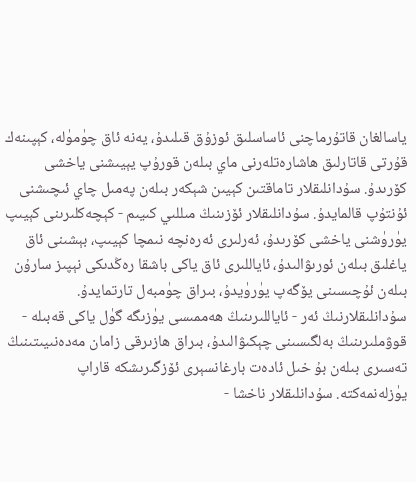ياسالغان قاتۇرماچنى ئاساسلىق ئوزۇق قىلىدۇ، يەنە ئاق چۈمۈلە، كېپىنەك قۇرتى قاتارلىق ھاشارەتلەرنى ماي بىلەن قورۇپ يېيىشنى ياخشى كۆرىدۇ. سۇدانلىقلار تاماقتىن كېيىن شېكەر بىلەن پەمىل چاي ئىچىشنى ئۇنتۇپ قالمايدۇ. سۇدانلىقلار ئۆزىنىڭ مىللىي كىيىم - كېچەكلىرىنى كېيىپ يۈرۈشنى ياخشى كۆرىدۇ، ئەرلىرى ئەرەنچە نىمچا كېيىپ، بېشىنى ئاق ياغلىق بىلەن ئورىۋالىدۇ، ئاياللىرى ئاق ياكى باشقا رەڭدىكى نېپىز سارۇن بىلەن ئۇچىسىنى يۆگەپ يۈرۈيدۇ، بىراق چۈمبەل تارتمايدۇ. سۇدانلىقلارنىڭ ئەر - ئاياللىرىنىڭ ھەممىسى يۈزىگە گۈل ياكى قەبىلە - قوۋملىرىنىڭ بەلگىسىنى چېكىۋالىدۇ، بىراق ھازىرقى زامان مەدەنىيىتىنىڭ تەسىرى بىلەن بۇ خىل ئادەت بارغانسېرى ئۆزگىرىشكە قاراپ يۈزلەنمەكتە. سۇدانلىقلار ناخشا -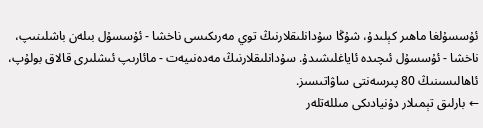ئۇسسۇلغا ماھىر كېلىدۇ، شۇڭا سۇدانلىقلارنىڭ توي مەرىكىسى ناخشا - ئۇسسۇل بىلەن باشلىنىپ، ناخشا - ئۇسسۇل ئىچىدە ئاياغلىشىدۇ. سۇدانلىقلارنىڭ مەدەنىيەت - مائارىپ ئىشلىرى قالاق بولۇپ، ئاھالىسىنىڭ 80 پىرسەنتى ساۋاتىسىز.
← بارلىق تېمىلار دۇنيادىكى مىللەتلەر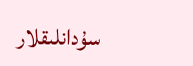سۇدانلىقلار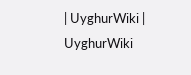| UyghurWiki | UyghurWiki